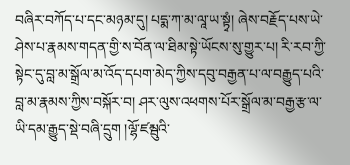བཞིར་བཀོད་པ་དང་མཉམ་དུ། པདྨ་ཀ་མ་ལཱ་ཡ་སྟྭཾ། ཞེས་བརྗོད་པས་ཡེ་ཤེས་པ་རྣམས་གདན་གྱི་ས་བོན་ལ་ཐིམ་སྟེ་ཡོངས་སུ་གྱུར་པ། རི་རབ་ཀྱི་སྟེང་དུ་བླ་མ་སྒྲོལ་མ་འོད་དཔག་མེད་ཀྱིས་དབུ་བརྒྱན་པ་ལ་བརྒྱུད་པའི་བླ་མ་རྣམས་ཀྱིས་བསྐོར་བ། ཤར་ལུས་འཕགས་པོར་སྒྲོལ་མ་བརྒྱ་རྩ་ལ་ཡི་དམ་རྒྱུད་སྡེ་བཞི་དྲུག །ལྷོ་ཛམྦུའི་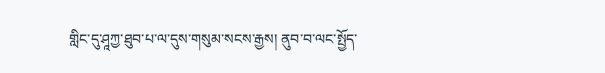གླིང་དུ་ཤཱཀྱ་ཐུབ་པ་ལ་དུས་གསུམ་སངས་རྒྱས། ནུབ་བ་ལང་སྤྱོད་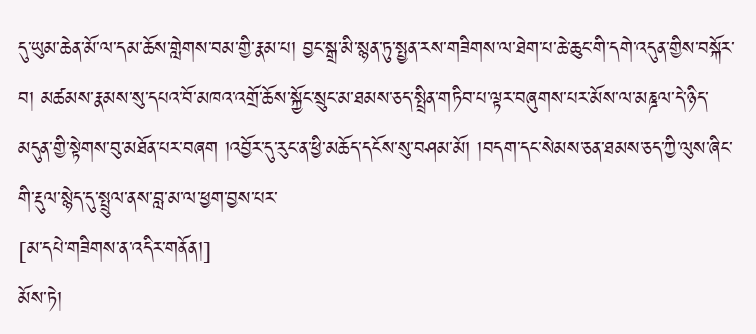དུ་ཡུམ་ཆེན་མོ་ལ་དམ་ཆོས་གླེགས་བམ་གྱི་རྣམ་པ། བྱང་སྒྲ་མི་སྙན་ཏུ་སྤྱན་རས་གཟིགས་ལ་ཐེག་པ་ཆེ་ཆུང་གི་དགེ་འདུན་གྱིས་བསྐོར་བ། མཚམས་རྣམས་སུ་དཔའ་བོ་མཁའ་འགྲོ་ཆོས་སྐྱོང་སྲུང་མ་ཐམས་ཅད་སྤྲིན་གཏིབ་པ་ལྟར་བཞུགས་པར་མོས་ལ་མཎྜལ་དེ་ཉིད་མདུན་གྱི་སྟེགས་བུ་མཐོན་པར་བཞག །འབྱོར་དུ་རུང་ན་ཕྱི་མཆོད་དངོས་སུ་བཤམ་མོ། །བདག་དང་སེམས་ཅན་ཐམས་ཅད་ཀྱི་ལུས་ཞིང་གི་རྡུལ་སྙེད་དུ་སྤྲུལ་ནས་བླ་མ་ལ་ཕྱག་བྱས་པར་
[མ་དཔེ་གཟིགས་ན་འདིར་གནོན།]
མོས་ཏེ།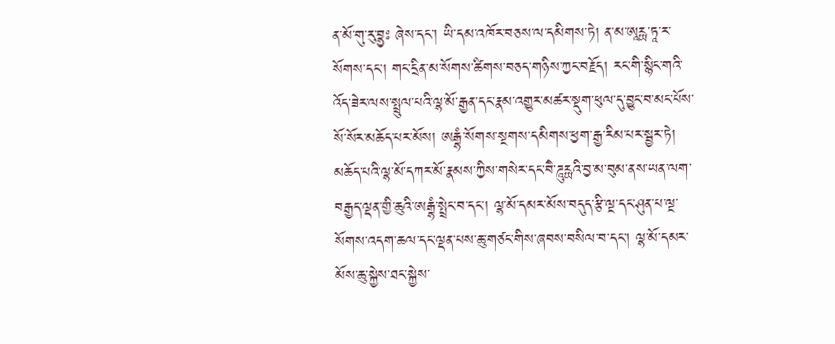ན་མོ་གུ་རུ་བྷྱཿ ཞེས་དང་། ཡི་དམ་འཁོར་བཅས་ལ་དམིགས་ཏེ། ན་མ་ཨཱརྻ་ཏཱ་ར་སོགས་དང་། གང་དྲིན་མ་སོགས་ཚིགས་བཅད་གཉིས་ཀྱང་བརྗོད། རང་གི་སྙིང་གའི་འོད་ཟེར་ལས་སྤྲུལ་པའི་ལྷ་མོ་རྒྱན་དང་རྣམ་འགྱུར་མཚར་སྡུག་ཕུལ་དུ་བྱུང་བ་མང་པོས་སོ་སོར་མཆོད་པར་མོས། ཨརྒྷཾ་སོགས་སྔགས་དམིགས་ཕྱག་རྒྱ་རིམ་པར་སྦྱར་ཏེ། མཆོད་པའི་ལྷ་མོ་དཀར་མོ་རྣམས་ཀྱིས་གསེར་དང་བཻ་ཌཱུརྻའི་བྱ་མ་བུམ་ནས་ཡན་ལག་བརྒྱད་ལྡན་གྱི་ཆུའི་ཨརྒྷཾ་སྤྲེང་བ་དང་། ལྷ་མོ་དམར་མོས་བདུད་རྩི་ལྔ་དང་ཤུན་པ་ལྔ་སོགས་འདག་ཆལ་དང་ལྡན་པས་ཆུ་གཙང་གིས་ཞབས་བསིལ་བ་དང་། ལྷ་མོ་དམར་མོས་ཆུ་སྐྱེས་ཐང་སྐྱེས་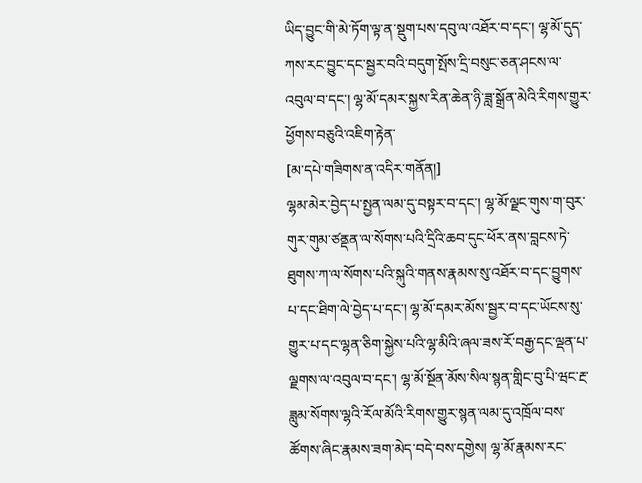ཡིད་བྱུང་གི་མེ་ཏོག་ལྟ་ན་སྡུག་པས་དབུ་ལ་འཐོར་བ་དང་། ལྷ་མོ་དུད་ཀས་རང་བྱུང་དང་སྦྱར་བའི་བདུག་སྤོས་དྲི་བསུང་ཅན་ཤངས་ལ་འབུལ་བ་དང་། ལྷ་མོ་དམར་སྐྱས་རིན་ཆེན་ཉི་ཟླ་སྒྲོན་མེའི་རིགས་གྱུར་ཕྱོགས་བཅུའི་འཇིག་རྟེན་
[མ་དཔེ་གཟིགས་ན་འདིར་གནོན།]
ལྷམ་མེར་བྱེད་པ་སྤྱན་ལམ་དུ་བསྟར་བ་དང་། ལྷ་མོ་ལྗང་གུས་ག་བུར་གུར་གུམ་ཙནྡན་ལ་སོགས་པའི་དྲིའི་ཆབ་དུང་ཕོར་ནས་བླངས་ཏེ་ཐུགས་ཀ་ལ་སོགས་པའི་སྐུའི་གནས་རྣམས་སུ་འཐོར་བ་དང་བྱུགས་པ་དང་ཐིག་ལེ་བྱེད་པ་དང་། ལྷ་མོ་དམར་མོས་སྦྱར་བ་དང་ཡོངས་སུ་གྱུར་པ་དང་ལྷན་ཅིག་སྐྱེས་པའི་ལྷ་མིའི་ཞལ་ཟས་རོ་བརྒྱ་དང་ལྡན་པ་ལྗགས་ལ་འབུལ་བ་དང་། ལྷ་མོ་སྔོན་མོས་སིལ་སྙན་གླིང་བུ་པི་ཝང་རྔ་ཟླུམ་སོགས་ལྷའི་རོལ་མོའི་རིགས་གྱུར་སྙན་ལམ་དུ་འཁྲོལ་བས་ཚོགས་ཞིང་རྣམས་ཟག་མེད་བདེ་བས་དགྱེས། ལྷ་མོ་རྣམས་རང་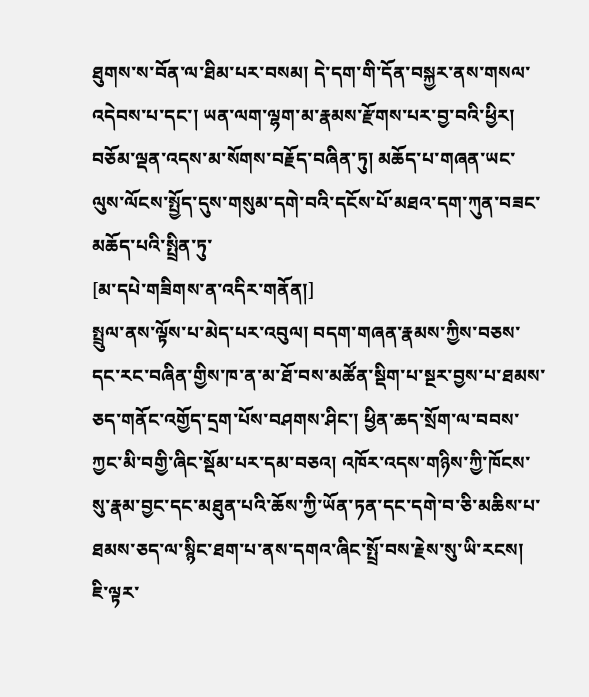ཐུགས་ས་བོན་ལ་ཐིམ་པར་བསམ། དེ་དག་གི་དོན་བསྐྱར་ནས་གསལ་འདེབས་པ་དང་། ཡན་ལག་ལྷག་མ་རྣམས་རྫོགས་པར་བྱ་བའི་ཕྱིར། བཅོམ་ལྡན་འདས་མ་སོགས་བརྗོད་བཞིན་ཏུ། མཆོད་པ་གཞན་ཡང་ལུས་ལོངས་སྤྱོད་དུས་གསུམ་དགེ་བའི་དངོས་པོ་མཐའ་དག་ཀུན་བཟང་མཆོད་པའི་སྤྲིན་ཏུ་
[མ་དཔེ་གཟིགས་ན་འདིར་གནོན།]
སྤྲུལ་ནས་ལྟོས་པ་མེད་པར་འབུལ། བདག་གཞན་རྣམས་ཀྱིས་བཅས་དང་རང་བཞིན་གྱིས་ཁ་ན་མ་ཐོ་བས་མཚོན་སྡིག་པ་སྔར་བྱས་པ་ཐམས་ཅད་གནོང་འགྱོད་དྲག་པོས་བཤགས་ཤིང་། ཕྱིན་ཆད་སྲོག་ལ་བབས་ཀྱང་མི་བགྱི་ཞིང་སྡོམ་པར་དམ་བཅའ། འཁོར་འདས་གཉིས་ཀྱི་ཁོངས་སུ་རྣམ་བྱང་དང་མཐུན་པའི་ཆོས་ཀྱི་ཡོན་ཏན་དང་དགེ་བ་ཅི་མཆིས་པ་ཐམས་ཅད་ལ་སྙིང་ཐག་པ་ནས་དགའ་ཞིང་སྤྲོ་བས་རྗེས་སུ་ཡི་རངས། ཇི་ལྟར་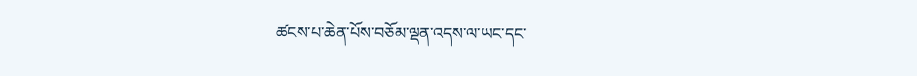ཚངས་པ་ཆེན་པོས་བཅོམ་ལྡན་འདས་ལ་ཡང་དང་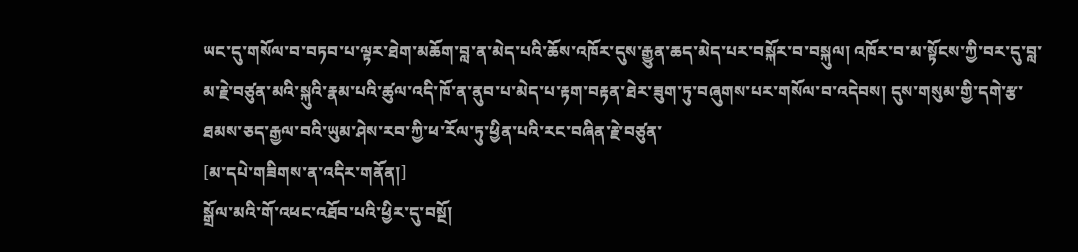ཡང་དུ་གསོལ་བ་བཏབ་པ་ལྟར་ཐེག་མཆོག་བླ་ན་མེད་པའི་ཆོས་འཁོར་དུས་རྒྱུན་ཆད་མེད་པར་བསྐོར་བ་བསྐུལ། འཁོར་བ་མ་སྟོངས་ཀྱི་བར་དུ་བླ་མ་རྗེ་བཙུན་མའི་སྐུའི་རྣམ་པའི་ཚུལ་འདི་ཁོ་ན་ནུབ་པ་མེད་པ་རྟག་བརྟན་ཐེར་ཟུག་ཏུ་བཞུགས་པར་གསོལ་བ་འདེབས། དུས་གསུམ་གྱི་དགེ་རྩ་ཐམས་ཅད་རྒྱལ་བའི་ཡུམ་ཤེས་རབ་ཀྱི་ཕ་རོལ་ཏུ་ཕྱིན་པའི་རང་བཞིན་རྗེ་བཙུན་
[མ་དཔེ་གཟིགས་ན་འདིར་གནོན།]
སྒྲོལ་མའི་གོ་འཕང་འཐོབ་པའི་ཕྱིར་དུ་བསྔོ།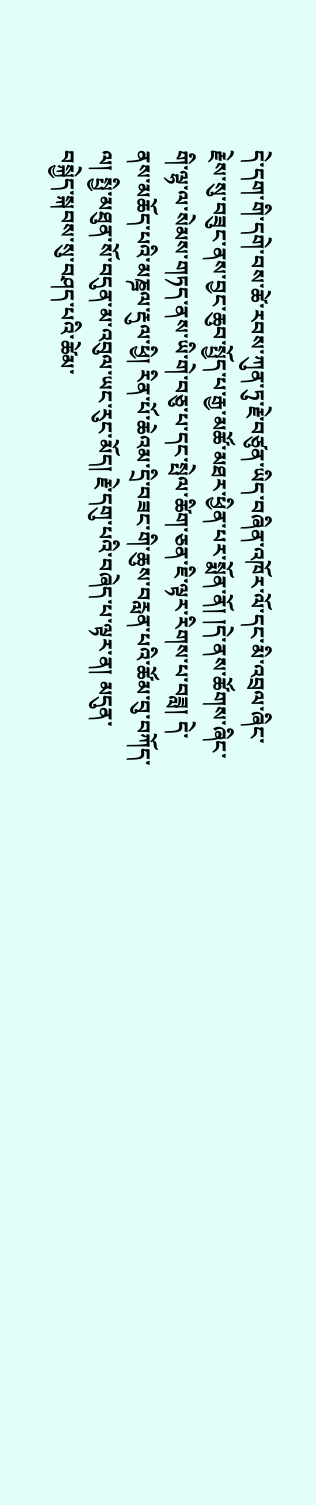དེ་དག་གི་དགེ་བས་ཚེ་རབས་ཀུན་ཏུ་རྗེ་བཙུན་ཡིད་བཞིན་འཁོར་ལོ་དང་མི་འབྲལ་ཞིང་རྗེས་སུ་བཟུང་ནས་བྱང་ཆུབ་སྤྱོད་པ་རྒྱ་མཚོ་མཐར་ཕྱིན་པར་སྨོན་ནོ། །དེ་ནས་ཚོགས་ཞིང་གི་ལྷ་ལ་སེམས་གཏད་ནས་ཡི་གེ་བཅུ་པ་དང་སྤེལ་ཚིག་ཅན་ཇི་ལྟར་རིགས་པ་བཟླ། དེ་ནས་མཆོད་པའི་མཎྜལ་རྡུལ་ཕྱི། རིན་པོ་ཆེའམ་དྲི་བཟང་གི་ཆུས་བརླན་པའི་ཚོམ་བུ་བཀོད་ལ། སྤྱི་མཐུན་སོ་བདུན་མ་འབུལ་ཡང་རུང་མོད། རྗེ་དགུ་པའི་བཞེད་པ་ལྟར་ན། མདུན་བསྐྱེད་སྐབས་སུ་བཤད་པའི་ཚེམ་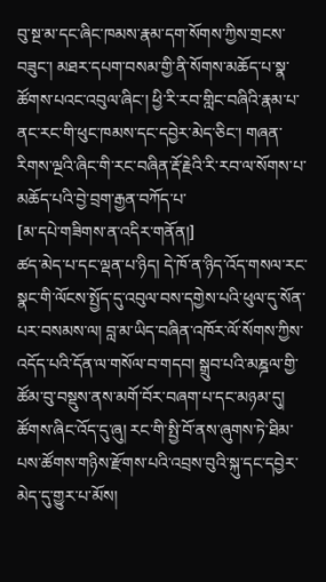བུ་སྔ་མ་དང་ཞིང་ཁམས་རྣམ་དག་སོགས་ཀྱིས་གྲངས་བཟུང་། མཐར་དཔག་བསམ་གྱི་ནི་སོགས་མཆོད་པ་སྣ་ཚོགས་པའང་འབུལ་ཞིང་། ཕྱི་རི་རབ་གླིང་བཞིའི་རྣམ་པ་ནང་རང་གི་ཕུང་ཁམས་དང་དབྱེར་མེད་ཅིང་། གཞན་རིགས་ལྔའི་ཞིང་གི་རང་བཞིན་རྡོ་རྗེའི་རི་རབ་ལ་སོགས་པ་མཆོད་པའི་བྱེ་བྲག་རྒྱན་བཀོད་པ་
[མ་དཔེ་གཟིགས་ན་འདིར་གནོན།]
ཚད་མེད་པ་དང་ལྡན་པ་ཉིད། དེ་ཁོ་ན་ཉིད་འོད་གསལ་རང་སྣང་གི་ལོངས་སྤྱོད་དུ་འབུལ་བས་དགྱེས་པའི་ཕུལ་དུ་སོན་པར་བསམས་ལ། བླ་མ་ཡིད་བཞིན་འཁོར་ལོ་སོགས་ཀྱིས་འདོད་པའི་དོན་ལ་གསོལ་བ་གདབ། སྒྲུབ་པའི་མཎྜལ་གྱི་ཚོམ་བུ་བསྡུས་ནས་མགོ་བོར་བཞག་པ་དང་མཉམ་དུ། ཚོགས་ཞིང་འོད་དུ་ཞུ། རང་གི་སྤྱི་བོ་ནས་ཞུགས་ཏེ་ཐིམ་པས་ཚོགས་གཉིས་རྫོགས་པའི་འབྲས་བུའི་སྐུ་དང་དབྱེར་མེད་དུ་གྱུར་པ་མོས།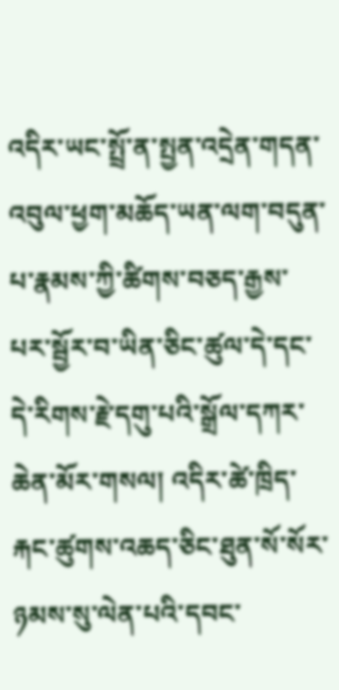འདིར་ཡང་སྤྲོ་ན་སྤྱན་འདྲེན་གདན་འབུལ་ཕྱག་མཆོད་ཡན་ལག་བདུན་པ་རྣམས་ཀྱི་ཚིགས་བཅད་རྒྱས་པར་སྦྱོར་བ་ཡིན་ཅིང་ཚུལ་དེ་དང་དེ་རིགས་རྗེ་དགུ་པའི་སྒྲོལ་དཀར་ཆེན་མོར་གསལ། འདིར་ཚེ་ཁྲིད་རྐང་ཚུགས་འཆད་ཅིང་ཐུན་སོ་སོར་ཉམས་སུ་ལེན་པའི་དབང་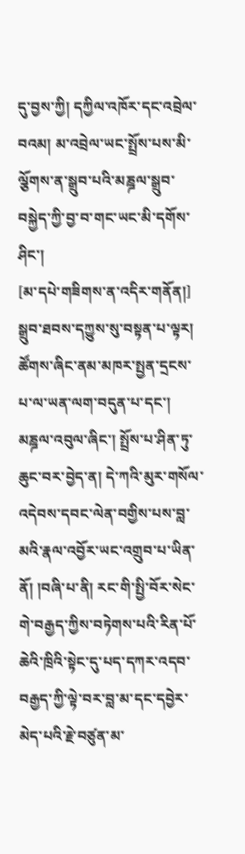དུ་བྱས་ཀྱི། དཀྱིལ་འཁོར་དང་འབྲེལ་བའམ། མ་འབྲེལ་ཡང་སྤྲོས་པས་མི་ལྕོགས་ན་སྒྲུབ་པའི་མཎྜལ་སྒྲུབ་བསྐྱེད་ཀྱི་བྱ་བ་གང་ཡང་མི་དགོས་ཤིང་།
[མ་དཔེ་གཟིགས་ན་འདིར་གནོན།]
སྒྲུབ་ཐབས་དཀྱུས་སུ་བསྟན་པ་ལྟར། ཚོགས་ཞིང་ནམ་མཁར་སྤྱན་དྲངས་པ་ལ་ཡན་ལག་བདུན་པ་དང་། མཎྜལ་འབུལ་ཞིང་། སྤྲོས་པ་ཤིན་ཏུ་ཆུང་བར་བྱེད་ན། དེ་ཀའི་མུར་གསོལ་འདེབས་དབང་ལེན་བགྱིས་པས་བླ་མའི་རྣལ་འབྱོར་ཡང་འགྲུབ་པ་ཡིན་ནོ། །བཞི་པ་ནི། རང་གི་སྤྱི་བོར་སེང་གེ་བརྒྱད་ཀྱིས་བཏེགས་པའི་རིན་པོ་ཆེའི་ཁྲིའི་སྟེང་དུ་པད་དཀར་འདབ་བརྒྱད་ཀྱི་ལྟེ་བར་བླ་མ་དང་དབྱེར་མེད་པའི་རྗེ་བཙུན་མ་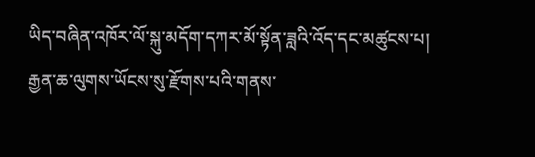ཡིད་བཞིན་འཁོར་ལོ་སྐུ་མདོག་དཀར་མོ་སྟོན་ཟླའི་འོད་དང་མཚུངས་པ། རྒྱན་ཆ་ལུགས་ཡོངས་སུ་རྫོགས་པའི་གནས་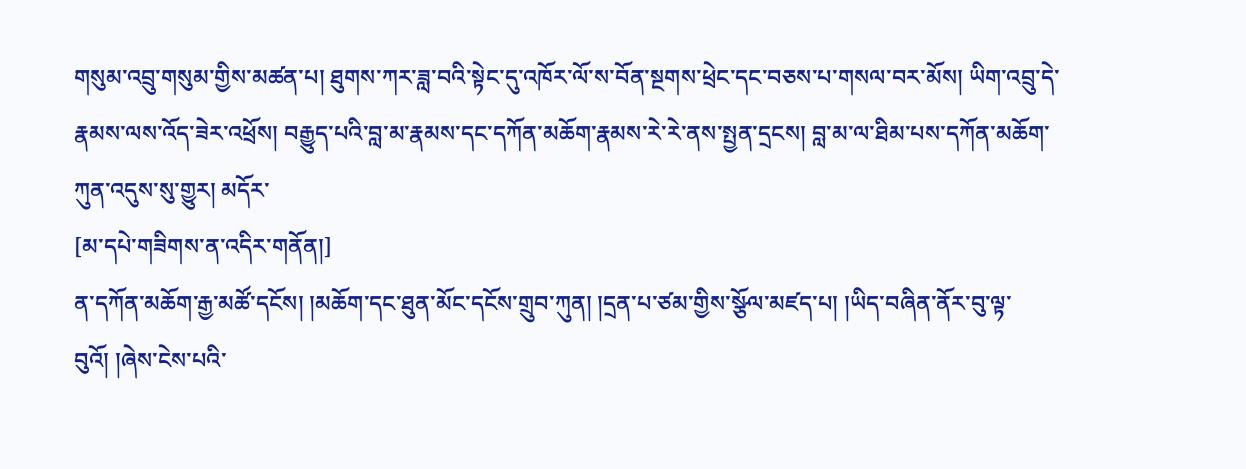གསུམ་འབྲུ་གསུམ་གྱིས་མཚན་པ། ཐུགས་ཀར་ཟླ་བའི་སྟེང་དུ་འཁོར་ལོ་ས་བོན་སྔགས་ཕྲེང་དང་བཅས་པ་གསལ་བར་མོས། ཡིག་འབྲུ་དེ་རྣམས་ལས་འོད་ཟེར་འཕྲོས། བརྒྱུད་པའི་བླ་མ་རྣམས་དང་དཀོན་མཆོག་རྣམས་རེ་རེ་ནས་སྤྱན་དྲངས། བླ་མ་ལ་ཐིམ་པས་དཀོན་མཆོག་ཀུན་འདུས་སུ་གྱུར། མདོར་
[མ་དཔེ་གཟིགས་ན་འདིར་གནོན།]
ན་དཀོན་མཆོག་རྒྱ་མཚོ་དངོས། །མཆོག་དང་ཐུན་མོང་དངོས་གྲུབ་ཀུན། །དྲན་པ་ཙམ་གྱིས་སྩོལ་མཛད་པ། །ཡིད་བཞིན་ནོར་བུ་ལྟ་བུའོ། །ཞེས་ངེས་པའི་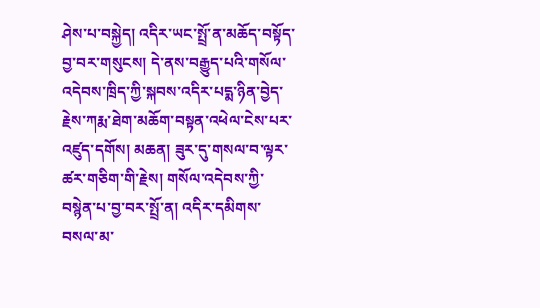ཤེས་པ་བསྐྱེད། འདིར་ཡང་སྤྲོ་ན་མཆོད་བསྟོད་བྱ་བར་གསུངས། དེ་ནས་བརྒྱུད་པའི་གསོལ་འདེབས་ཁྲིད་ཀྱི་སྐབས་འདིར་པདྨ་ཉིན་བྱེད་རྗེས་ཀརྨ་ཐེག་མཆོག་བསྟན་འཕེལ་ངེས་པར་འཛུད་དགོས། མཆན། ཟུར་དུ་གསལ་བ་ལྟར་ཚར་གཅིག་གི་རྗེས། གསོལ་འདེབས་ཀྱི་བསྙེན་པ་བྱ་བར་སྤྲོ་ན། འདིར་དམིགས་བསལ་མ་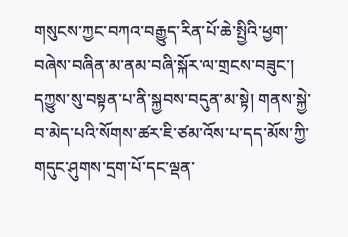གསུངས་ཀྱང་བཀའ་བརྒྱུད་རིན་པོ་ཆེ་སྤྱིའི་ཕྱག་བཞེས་བཞིན་མ་ནམ་བཞི་སྐོར་ལ་གྲངས་བཟུང་། དཀྱུས་སུ་བསྟན་པ་ནི་སྐྱབས་བདུན་མ་སྟེ། གནས་སྐྱེ་བ་མེད་པའི་སོགས་ཚར་ཇི་ཙམ་འོས་པ་དད་མོས་ཀྱི་གདུང་ཤུགས་དྲག་པོ་དང་ལྡན་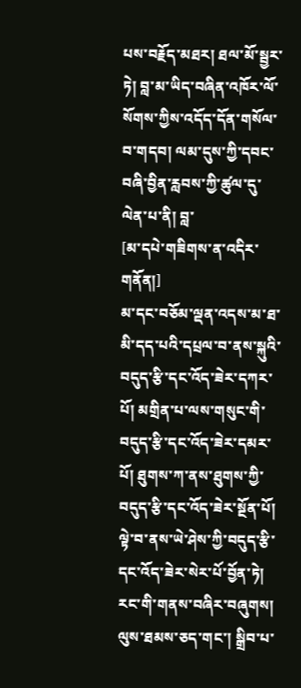པས་བརྗོད་མཐར། ཐལ་མོ་སྦྱར་ཏེ། བླ་མ་ཡིད་བཞིན་འཁོར་ལོ་སོགས་ཀྱིས་འདོད་དོན་གསོལ་བ་གདབ། ལམ་དུས་ཀྱི་དབང་བཞི་བྱིན་རླབས་ཀྱི་ཚུལ་དུ་ལེན་པ་ནི། བླ་
[མ་དཔེ་གཟིགས་ན་འདིར་གནོན།]
མ་དང་བཅོམ་ལྡན་འདས་མ་ཐ་མི་དད་པའི་དཔྲལ་བ་ནས་སྐུའི་བདུད་རྩི་དང་འོད་ཟེར་དཀར་པོ། མགྲིན་པ་ལས་གསུང་གི་བདུད་རྩི་དང་འོད་ཟེར་དམར་པོ། ཐུགས་ཀ་ནས་ཐུགས་ཀྱི་བདུད་རྩི་དང་འོད་ཟེར་སྔོན་པོ། ལྟེ་བ་ནས་ཡེ་ཤེས་ཀྱི་བདུད་རྩི་དང་འོད་ཟེར་སེར་པོ་བྱོན་ཏེ། རང་གི་གནས་བཞིར་བཞུགས། ལུས་ཐམས་ཅད་གང་། སྒྲིབ་པ་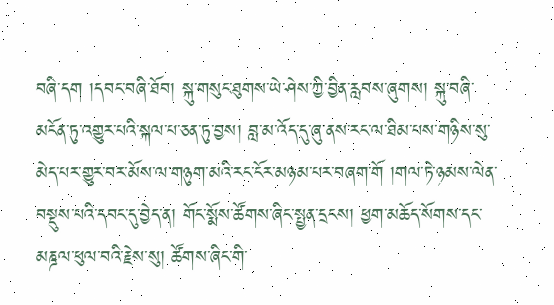བཞི་དག །དབང་བཞི་ཐོབ། སྐུ་གསུང་ཐུགས་ཡེ་ཤེས་ཀྱི་བྱིན་རླབས་ཞུགས། སྐུ་བཞི་མངོན་ཏུ་འགྱུར་པའི་སྐལ་པ་ཅན་ཏུ་བྱས། བླ་མ་འོད་དུ་ཞུ་ནས་རང་ལ་ཐིམ་པས་གཉིས་སུ་མེད་པར་གྱུར་བར་མོས་ལ་གཉུག་མའི་རང་ངོར་མཉམ་པར་བཞག་གོ །གལ་ཏེ་ཉམས་ལེན་བསྡུས་པའི་དབང་དུ་བྱེད་ན། གོང་སྨོས་ཚོགས་ཞིང་སྤྱན་དྲངས། ཕྱག་མཆོད་སོགས་དང་མཎྜལ་ཕུལ་བའི་རྗེས་སུ། ཚོགས་ཞིང་གི་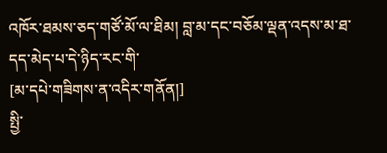འཁོར་ཐམས་ཅད་གཙོ་མོ་ལ་ཐིམ། བླ་མ་དང་བཅོམ་ལྡན་འདས་མ་ཐ་དད་མེད་པ་དེ་ཉིད་རང་གི་
[མ་དཔེ་གཟིགས་ན་འདིར་གནོན།]
སྤྱི་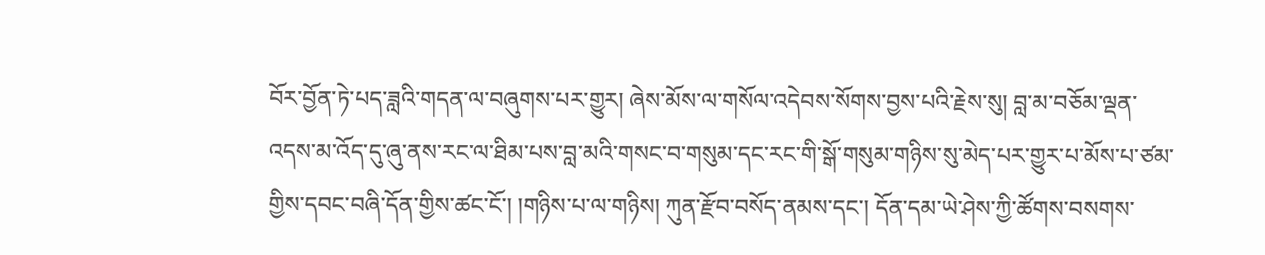བོར་བྱོན་ཏེ་པད་ཟླའི་གདན་ལ་བཞུགས་པར་གྱུར། ཞེས་མོས་ལ་གསོལ་འདེབས་སོགས་བྱས་པའི་རྗེས་སུ། བླ་མ་བཅོམ་ལྡན་འདས་མ་འོད་དུ་ཞུ་ནས་རང་ལ་ཐིམ་པས་བླ་མའི་གསང་བ་གསུམ་དང་རང་གི་སྒོ་གསུམ་གཉིས་སུ་མེད་པར་གྱུར་པ་མོས་པ་ཙམ་གྱིས་དབང་བཞི་དོན་གྱིས་ཚང་ངོ་། །གཉིས་པ་ལ་གཉིས། ཀུན་རྫོབ་བསོད་ནམས་དང་། དོན་དམ་ཡེ་ཤེས་ཀྱི་ཚོགས་བསགས་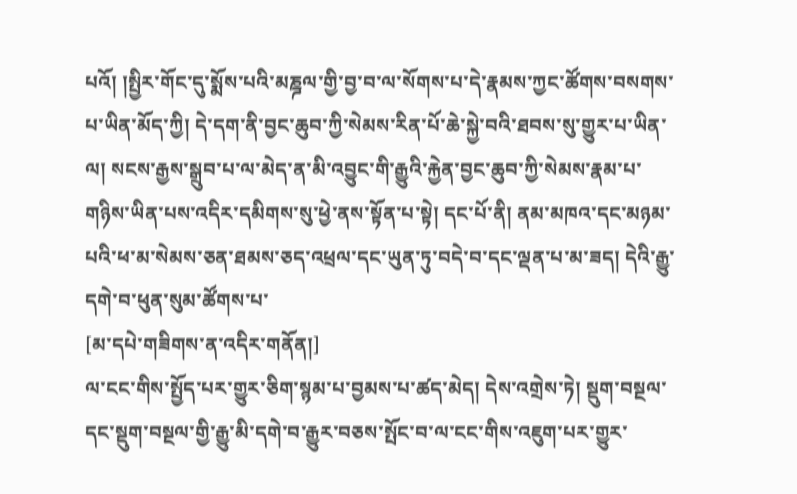པའོ། །སྤྱིར་གོང་དུ་སྨོས་པའི་མཎྜལ་གྱི་བྱ་བ་ལ་སོགས་པ་དེ་རྣམས་ཀྱང་ཚོགས་བསགས་པ་ཡིན་མོད་ཀྱི། དེ་དག་ནི་བྱང་ཆུབ་ཀྱི་སེམས་རིན་པོ་ཆེ་སྐྱེ་བའི་ཐབས་སུ་གྱུར་པ་ཡིན་ལ། སངས་རྒྱས་སྒྲུབ་པ་ལ་མེད་ན་མི་འབྱུང་གི་རྒྱུའི་རྐྱེན་བྱང་ཆུབ་ཀྱི་སེམས་རྣམ་པ་གཉིས་ཡིན་པས་འདིར་དམིགས་སུ་ཕྱེ་ནས་སྟོན་པ་སྟེ། དང་པོ་ནི། ནམ་མཁའ་དང་མཉམ་པའི་ཕ་མ་སེམས་ཅན་ཐམས་ཅད་འཕྲལ་དང་ཡུན་ཏུ་བདེ་བ་དང་ལྡན་པ་མ་ཟད། དེའི་རྒྱུ་དགེ་བ་ཕུན་སུམ་ཚོགས་པ་
[མ་དཔེ་གཟིགས་ན་འདིར་གནོན།]
ལ་ངང་གིས་སྤྱོད་པར་གྱུར་ཅིག་སྙམ་པ་བྱམས་པ་ཚད་མེད། དེས་འགྲེས་ཏེ། སྡུག་བསྔལ་དང་སྡུག་བསྔལ་གྱི་རྒྱུ་མི་དགེ་བ་རྒྱུར་བཅས་སྤོང་བ་ལ་ངང་གིས་འཇུག་པར་གྱུར་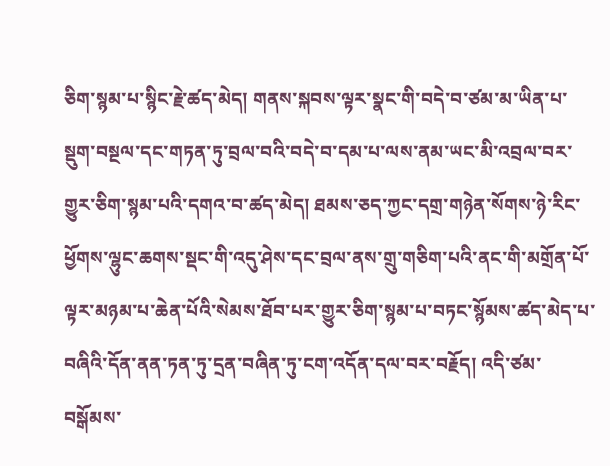ཅིག་སྙམ་པ་སྙིང་རྗེ་ཚད་མེད། གནས་སྐབས་ལྟར་སྣང་གི་བདེ་བ་ཙམ་མ་ཡིན་པ་སྡུག་བསྔལ་དང་གཏན་ཏུ་བྲལ་བའི་བདེ་བ་དམ་པ་ལས་ནམ་ཡང་མི་འབྲལ་བར་གྱུར་ཅིག་སྙམ་པའི་དགའ་བ་ཚད་མེད། ཐམས་ཅད་ཀྱང་དགྲ་གཉེན་སོགས་ཉེ་རིང་ཕྱོགས་ལྷུང་ཆགས་སྡང་གི་འདུ་ཤེས་དང་བྲལ་ནས་གྲུ་གཅིག་པའི་ནང་གི་མགྲོན་པོ་ལྟར་མཉམ་པ་ཆེན་པོའི་སེམས་ཐོབ་པར་གྱུར་ཅིག་སྙམ་པ་བཏང་སྙོམས་ཚད་མེད་པ་བཞིའི་དོན་ནན་ཏན་ཏུ་དྲན་བཞིན་ཏུ་ངག་འདོན་དལ་བར་བརྗོད། འདི་ཙམ་བསྒོམས་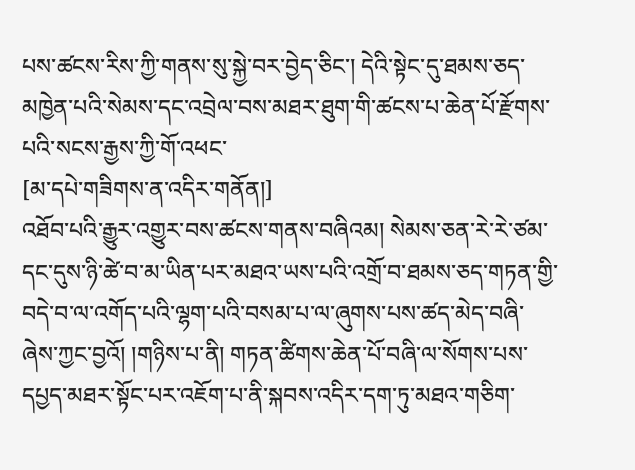པས་ཚངས་རིས་ཀྱི་གནས་སུ་སྐྱེ་བར་བྱེད་ཅིང་། དེའི་སྟེང་དུ་ཐམས་ཅད་མཁྱེན་པའི་སེམས་དང་འབྲེལ་བས་མཐར་ཐུག་གི་ཚངས་པ་ཆེན་པོ་རྫོགས་པའི་སངས་རྒྱས་ཀྱི་གོ་འཕང་
[མ་དཔེ་གཟིགས་ན་འདིར་གནོན།]
འཐོབ་པའི་རྒྱུར་འགྱུར་བས་ཚངས་གནས་བཞིའམ། སེམས་ཅན་རེ་རེ་ཙམ་དང་དུས་ཉི་ཚེ་བ་མ་ཡིན་པར་མཐའ་ཡས་པའི་འགྲོ་བ་ཐམས་ཅད་གཏན་གྱི་བདེ་བ་ལ་འགོད་པའི་ལྷག་པའི་བསམ་པ་ལ་ཞུགས་པས་ཚད་མེད་བཞི་ཞེས་ཀྱང་བྱའོ། །གཉིས་པ་ནི། གཏན་ཚིགས་ཆེན་པོ་བཞི་ལ་སོགས་པས་དཔྱད་མཐར་སྟོང་པར་འཇོག་པ་ནི་སྐབས་འདིར་དག་ཏུ་མཐའ་གཅིག་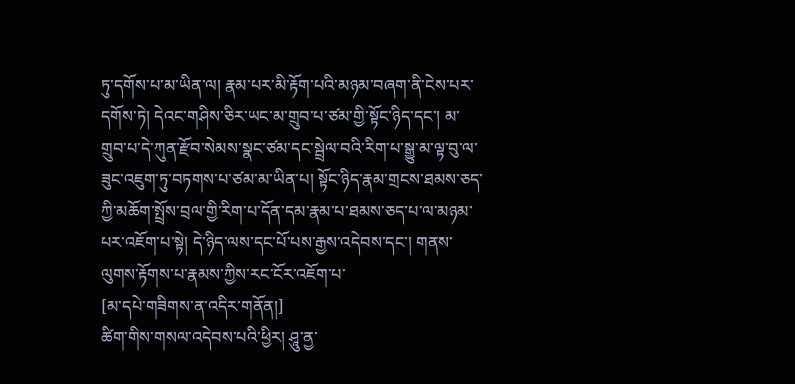ཏུ་དགོས་པ་མ་ཡིན་ལ། རྣམ་པར་མི་རྟོག་པའི་མཉམ་བཞག་ནི་ངེས་པར་དགོས་ཏེ། དེའང་གཤིས་ཅིར་ཡང་མ་གྲུབ་པ་ཙམ་གྱི་སྟོང་ཉིད་དང་། མ་གྲུབ་པ་དེ་ཀུན་རྫོབ་སེམས་སྣང་ཙམ་དང་སྦྲེལ་བའི་རིག་པ་སྒྱུ་མ་ལྟ་བུ་ལ་ཟུང་འཇུག་ཏུ་བཏགས་པ་ཙམ་མ་ཡིན་པ། སྟོང་ཉིད་རྣམ་གྲངས་ཐམས་ཅད་ཀྱི་མཆོག་སྤྲོས་བྲལ་གྱི་རིག་པ་དོན་དམ་རྣམ་པ་ཐམས་ཅད་པ་ལ་མཉམ་པར་འཇོག་པ་སྟེ། དེ་ཉིད་ལས་དང་པོ་པས་རྒྱས་འདེབས་དང་། གནས་ལུགས་རྟོགས་པ་རྣམས་ཀྱིས་རང་ངོར་འཇོག་པ་
[མ་དཔེ་གཟིགས་ན་འདིར་གནོན།]
ཚིག་གིས་གསལ་འདེབས་པའི་ཕྱིར། ཤཱུ་ནྱ་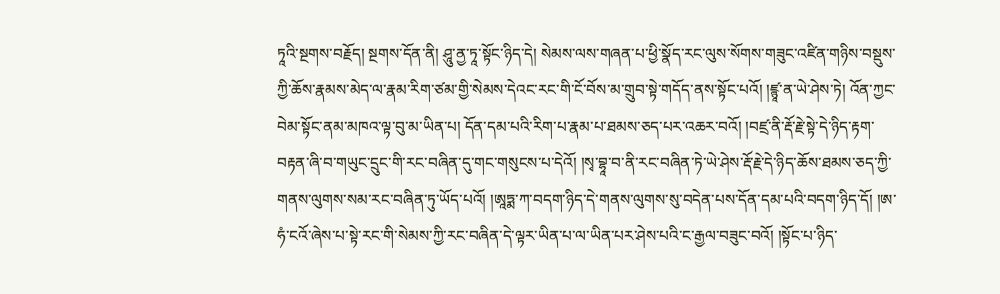ཏཱའི་སྔགས་བརྗོད། སྔགས་དོན་ནི། ཤཱུ་ནྱ་ཏཱ་སྟོང་ཉིད་དེ། སེམས་ལས་གཞན་པ་ཕྱི་སྣོད་རང་ལུས་སོགས་གཟུང་འཛིན་གཉིས་བསྡུས་ཀྱི་ཆོས་རྣམས་མེད་ལ་རྣམ་རིག་ཙམ་གྱི་སེམས་དེའང་རང་གི་ངོ་བོས་མ་གྲུབ་སྟེ་གདོད་ནས་སྟོང་པའོ། །ཛྙཱ་ན་ཡེ་ཤེས་ཏེ། འོན་ཀྱང་བེམ་སྟོང་ནམ་མཁའ་ལྟ་བུ་མ་ཡིན་པ། དོན་དམ་པའི་རིག་པ་རྣམ་པ་ཐམས་ཅད་པར་འཆར་བའོ། །བཛྲ་ནི་རྡོ་རྗེ་སྟེ་དེ་ཉིད་རྟག་བརྟན་ཞི་བ་གཡུང་དྲུང་གི་རང་བཞིན་དུ་གང་གསུངས་པ་དེའོ། །སྭ་བྷཱ་བ་ནི་རང་བཞིན་ཏེ་ཡེ་ཤེས་རྡོ་རྗེ་དེ་ཉིད་ཆོས་ཐམས་ཅད་ཀྱི་གནས་ལུགས་སམ་རང་བཞིན་ཏུ་ཡོད་པའོ། །ཨཱཏྨ་ཀ་བདག་ཉིད་དེ་གནས་ལུགས་སུ་བདེན་པས་དོན་དམ་པའི་བདག་ཉིད་དོ། །ཨ་ཧཾ་ངའོ་ཞེས་པ་སྟེ་རང་གི་སེམས་ཀྱི་རང་བཞིན་དེ་ལྟར་ཡིན་པ་ལ་ཡིན་པར་ཤེས་པའི་ང་རྒྱལ་བཟུང་བའོ། །སྟོང་པ་ཉིད་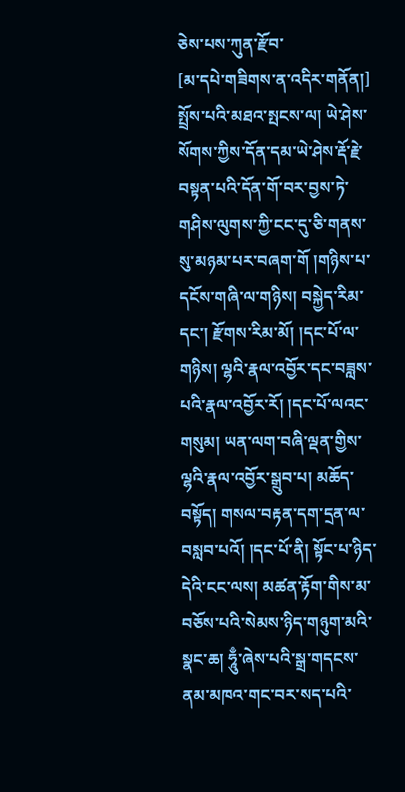ཅེས་པས་ཀུན་རྫོབ་
[མ་དཔེ་གཟིགས་ན་འདིར་གནོན།]
སྤྲོས་པའི་མཐའ་སྤངས་ལ། ཡེ་ཤེས་སོགས་ཀྱིས་དོན་དམ་ཡེ་ཤེས་རྡོ་རྗེ་བསྟན་པའི་དོན་གོ་བར་བྱས་ཏེ་གཤིས་ལུགས་ཀྱི་ངང་དུ་ཅི་གནས་སུ་མཉམ་པར་བཞག་གོ །གཉིས་པ་དངོས་གཞི་ལ་གཉིས། བསྐྱེད་རིམ་དང་། རྫོགས་རིམ་མོ། །དང་པོ་ལ་གཉིས། ལྷའི་རྣལ་འབྱོར་དང་བཟླས་པའི་རྣལ་འབྱོར་རོ། །དང་པོ་ལའང་གསུམ། ཡན་ལག་བཞི་ལྡན་གྱིས་ལྷའི་རྣལ་འབྱོར་སྒྲུབ་པ། མཆོད་བསྟོད། གསལ་བརྟན་དག་དྲན་ལ་བསླབ་པའོ། །དང་པོ་ནི། སྟོང་པ་ཉིད་དེའི་ངང་ལས། མཚན་རྟོག་གིས་མ་བཅོས་པའི་སེམས་ཉིད་གཉུག་མའི་སྣང་ཆ། ཧཱུྃ་ཞེས་པའི་སྒྲ་གདངས་ནམ་མཁའ་གང་བར་སད་པའི་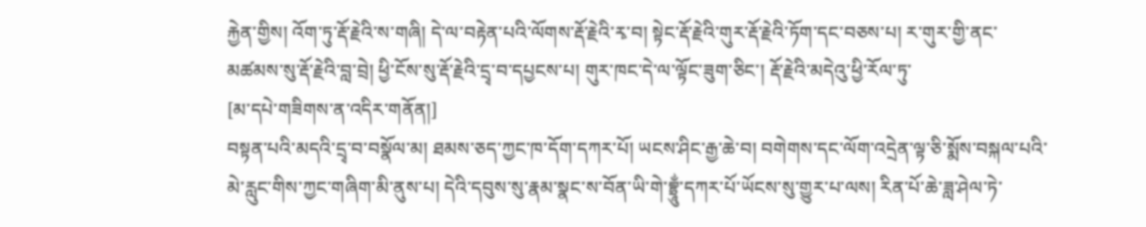རྐྱེན་གྱིས། འོག་ཏུ་རྡོ་རྗེའི་ས་གཞི། དེ་ལ་བརྟེན་པའི་ལོགས་རྡོ་རྗེའི་རྭ་བ། སྟེང་རྡོ་རྗེའི་གུར་རྡོ་རྗེའི་ཏོག་དང་བཅས་པ། ར་གུར་གྱི་ནང་མཚམས་སུ་རྡོ་རྗེའི་བླ་བྲེ། ཕྱི་ངོས་སུ་རྡོ་རྗེའི་དྲྭ་བ་དཔྱངས་པ། གུར་ཁང་དེ་ལ་ལྟོང་ཟུག་ཅིང་། རྡོ་རྗེའི་མདེའུ་ཕྱི་རོལ་ཏུ་
[མ་དཔེ་གཟིགས་ན་འདིར་གནོན།]
བསྟན་པའི་མདའི་དྲྭ་བ་བསྣོལ་མ། ཐམས་ཅད་ཀྱང་ཁ་དོག་དཀར་པོ། ཡངས་ཤིང་རྒྱ་ཆེ་བ། བགེགས་དང་ལོག་འདྲེན་ལྟ་ཅི་སྨོས་བསྐལ་པའི་མེ་རླུང་གིས་ཀྱང་གཞིག་མི་ནུས་པ། དེའི་དབུས་སུ་རྣམ་སྣང་ས་བོན་ཡི་གེ་བྷྲཱུྂ་དཀར་པོ་ཡོངས་སུ་གྱུར་པ་ལས། རིན་པོ་ཆེ་ཟླ་ཤེལ་ཏེ་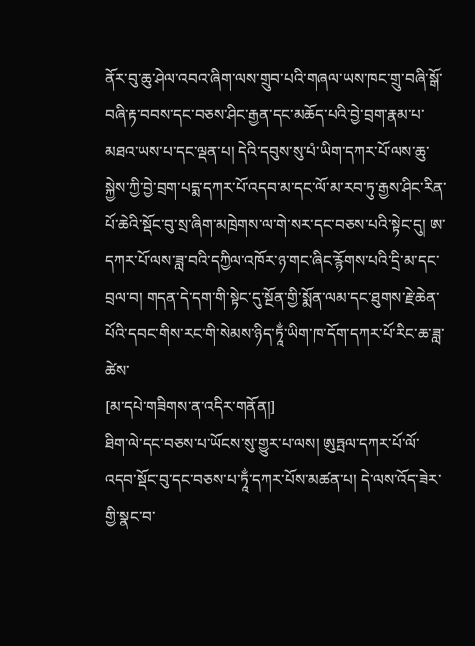ནོར་བུ་ཆུ་ཤེལ་འབའ་ཞིག་ལས་གྲུབ་པའི་གཞལ་ཡས་ཁང་གྲུ་བཞི་སྒོ་བཞི་རྟ་བབས་དང་བཅས་ཤིང་རྒྱན་དང་མཆོད་པའི་བྱེ་བྲག་རྣམ་པ་མཐའ་ཡས་པ་དང་ལྡན་པ། དེའི་དབུས་སུ་པཾ་ཡིག་དཀར་པོ་ལས་ཆུ་སྐྱེས་ཀྱི་བྱེ་བྲག་པདྨ་དཀར་པོ་འདབ་མ་དང་ལོ་མ་རབ་ཏུ་རྒྱས་ཤིང་རིན་པོ་ཆེའི་སྡོང་བུ་སྲ་ཞིག་མཁྲེགས་ལ་གེ་སར་དང་བཅས་པའི་སྟེང་དུ། ཨ་དཀར་པོ་ལས་ཟླ་བའི་དཀྱིལ་འཁོར་ཉ་གང་ཞིང་རྙོགས་པའི་དྲི་མ་དང་བྲལ་བ། གདན་དེ་དག་གི་སྟེང་དུ་སྔོན་གྱི་སྨོན་ལམ་དང་ཐུགས་རྗེ་ཆེན་པོའི་དབང་གིས་རང་གི་སེམས་ཉིད་ཏཱྂ་ཡིག་ཁ་དོག་དཀར་པོ་རིང་ཆ་ཟླ་ཚེས་
[མ་དཔེ་གཟིགས་ན་འདིར་གནོན།]
ཐིག་ལེ་དང་བཅས་པ་ཡོངས་སུ་གྱུར་པ་ལས། ཨུཏྤལ་དཀར་པོ་ལོ་འདབ་སྡོང་བུ་དང་བཅས་པ་ཏཱྂ་དཀར་པོས་མཚན་པ། དེ་ལས་འོད་ཟེར་གྱི་སྣང་བ་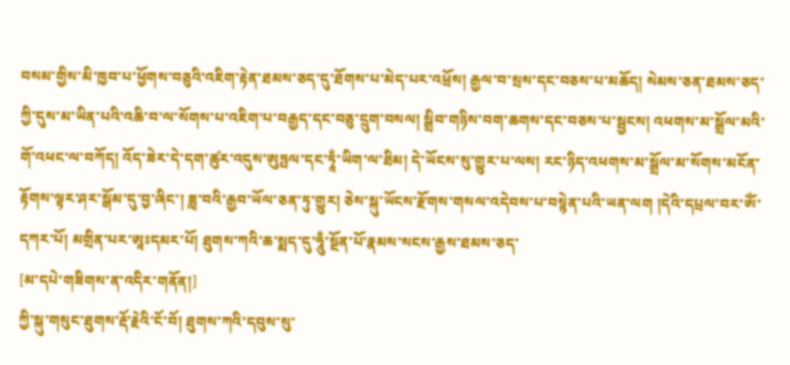བསམ་གྱིས་མི་ཁྱབ་པ་ཕྱོགས་བཅུའི་འཇིག་རྟེན་ཐམས་ཅད་དུ་ཐོགས་པ་མེད་པར་འཕྲོས། རྒྱལ་བ་སྲས་དང་བཅས་པ་མཆོད། སེམས་ཅན་ཐམས་ཅད་ཀྱི་དུས་མ་ཡིན་པའི་འཆི་བ་ལ་སོགས་པ་འཇིག་པ་བརྒྱད་དང་བཅུ་དྲུག་བསལ། སྒྲིབ་གཉིས་བག་ཆགས་དང་བཅས་པ་སྦྱངས། འཕགས་མ་སྒྲོལ་མའི་གོ་འཕང་ལ་བཀོད། འོད་ཟེར་དེ་དག་ཚུར་འདུས་ཨུཏྤལ་དང་ཏཱྂ་ཡིག་ལ་ཐིམ། དེ་ཡོངས་སུ་གྱུར་པ་ལས། རང་ཉིད་འཕགས་མ་སྒྲོལ་མ་སོགས་མངོན་རྟོགས་ལྟར་ཤར་སྒོམ་དུ་བྱ་ཞིང་། ཟླ་བའི་རྒྱབ་ཡོལ་ཅན་ཏུ་གྱུར། ཅེས་སྐུ་ཡོངས་རྫོགས་གསལ་འདེབས་པ་བསྙེན་པའི་ཡན་ལག །དེའི་དཔྲལ་བར་ཨོཾ་དཀར་པོ། མགྲིན་པར་ཨཱཿདམར་པོ། ཐུགས་ཀའི་ཆ་སྨད་དུ་ཧཱུྃ་སྔོན་པོ་རྣམས་སངས་རྒྱས་ཐམས་ཅད་
[མ་དཔེ་གཟིགས་ན་འདིར་གནོན།]
ཀྱི་སྐུ་གསུང་ཐུགས་རྡོ་རྗེའི་ངོ་བོ། ཐུགས་ཀའི་དབུས་སུ་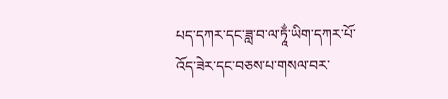པད་དཀར་དང་ཟླ་བ་ལ་ཏཱྂ་ཡིག་དཀར་པོ་འོད་ཟེར་དང་བཅས་པ་གསལ་བར་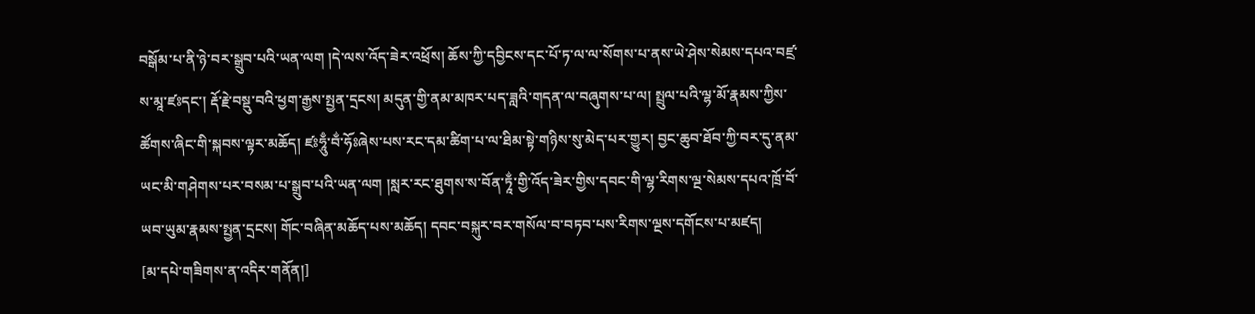བསྒོམ་པ་ནི་ཉེ་བར་སྒྲུབ་པའི་ཡན་ལག །དེ་ལས་འོད་ཟེར་འཕྲོས། ཆོས་ཀྱི་དབྱིངས་དང་པོ་ཏ་ལ་ལ་སོགས་པ་ནས་ཡེ་ཤེས་སེམས་དཔའ་བཛྲ་ས་མཱ་ཛཿདང་། རྡོ་རྗེ་བསྡུ་བའི་ཕྱག་རྒྱས་སྤྱན་དྲངས། མདུན་གྱི་ནམ་མཁར་པད་ཟླའི་གདན་ལ་བཞུགས་པ་ལ། སྤྲུལ་པའི་ལྷ་མོ་རྣམས་ཀྱིས་ཚོགས་ཞིང་གི་སྐབས་ལྟར་མཆོད། ཛཿཧཱུྃ་བྂ་ཧོཿཞེས་པས་རང་དམ་ཚིག་པ་ལ་ཐིམ་སྟེ་གཉིས་སུ་མེད་པར་གྱུར། བྱང་ཆུབ་ཐོབ་ཀྱི་བར་དུ་ནམ་ཡང་མི་གཤེགས་པར་བསམ་པ་སྒྲུབ་པའི་ཡན་ལག །སླར་རང་ཐུགས་ས་བོན་ཏཱྂ་གྱི་འོད་ཟེར་གྱིས་དབང་གི་ལྷ་རིགས་ལྔ་སེམས་དཔའ་ཁྲོ་བོ་ཡབ་ཡུམ་རྣམས་སྤྱན་དྲངས། གོང་བཞིན་མཆོད་པས་མཆོད། དབང་བསྐུར་བར་གསོལ་བ་བཏབ་པས་རིགས་ལྔས་དགོངས་པ་མཛད།
[མ་དཔེ་གཟིགས་ན་འདིར་གནོན།]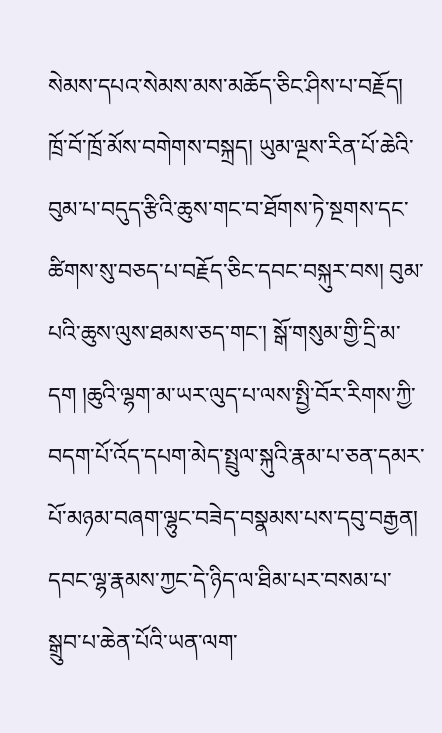སེམས་དཔའ་སེམས་མས་མཆོད་ཅིང་ཤིས་པ་བརྗོད། ཁྲོ་བོ་ཁྲོ་མོས་བགེགས་བསྐྲད། ཡུམ་ལྔས་རིན་པོ་ཆེའི་བུམ་པ་བདུད་རྩིའི་ཆུས་གང་བ་ཐོགས་ཏེ་སྔགས་དང་ཚིགས་སུ་བཅད་པ་བརྗོད་ཅིང་དབང་བསྐུར་བས། བུམ་པའི་ཆུས་ལུས་ཐམས་ཅད་གང་། སྒོ་གསུམ་གྱི་དྲི་མ་དག །ཆུའི་ལྷག་མ་ཡར་ལུད་པ་ལས་སྤྱི་བོར་རིགས་ཀྱི་བདག་པོ་འོད་དཔག་མེད་སྤྲུལ་སྐུའི་རྣམ་པ་ཅན་དམར་པོ་མཉམ་བཞག་ལྷུང་བཟེད་བསྣམས་པས་དབུ་བརྒྱན། དབང་ལྷ་རྣམས་ཀྱང་དེ་ཉིད་ལ་ཐིམ་པར་བསམ་པ་སྒྲུབ་པ་ཆེན་པོའི་ཡན་ལག་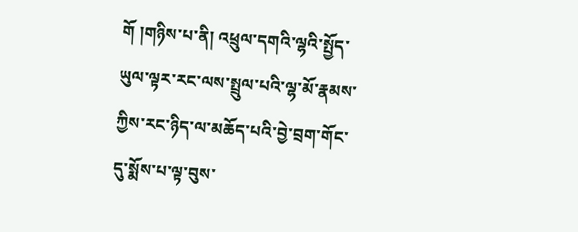གོ །གཉིས་པ་ནི། འཕྲུལ་དགའི་ལྷའི་སྤྱོད་ཡུལ་ལྟར་རང་ལས་སྤྲུལ་པའི་ལྷ་མོ་རྣམས་ཀྱིས་རང་ཉིད་ལ་མཆོད་པའི་བྱེ་བྲག་གོང་དུ་སྨོས་པ་ལྟ་བུས་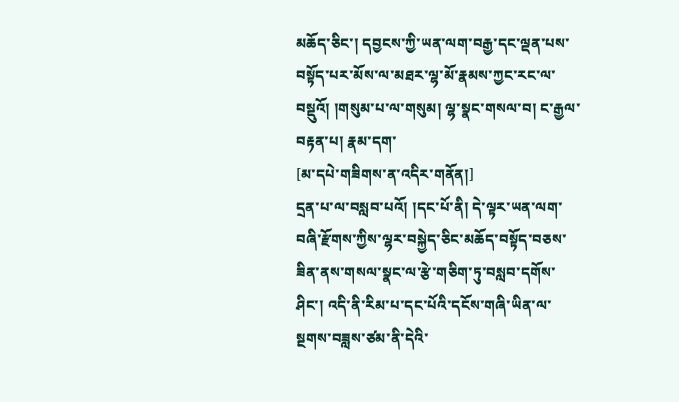མཆོད་ཅིང་། དབྱངས་ཀྱི་ཡན་ལག་བརྒྱ་དང་ལྡན་པས་བསྟོད་པར་མོས་ལ་མཐར་ལྷ་མོ་རྣམས་ཀྱང་རང་ལ་བསྡུའོ། །གསུམ་པ་ལ་གསུམ། ལྷ་སྣང་གསལ་བ། ང་རྒྱལ་བརྟན་པ། རྣམ་དག་
[མ་དཔེ་གཟིགས་ན་འདིར་གནོན།]
དྲན་པ་ལ་བསླབ་པའོ། །དང་པོ་ནི། དེ་ལྟར་ཡན་ལག་བཞི་རྫོགས་ཀྱིས་ལྷར་བསྐྱེད་ཅིང་མཆོད་བསྟོད་བཅས་ཟིན་ནས་གསལ་སྣང་ལ་རྩེ་གཅིག་ཏུ་བསླབ་དགོས་ཤིང་། འདི་ནི་རིམ་པ་དང་པོའི་དངོས་གཞི་ཡིན་ལ་སྔགས་བཟླས་ཙམ་ནི་དེའི་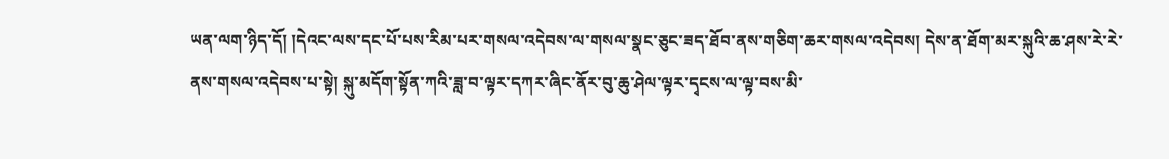ཡན་ལག་ཉིད་དོ། །དེའང་ལས་དང་པོ་པས་རིམ་པར་གསལ་འདེབས་ལ་གསལ་སྣང་ཅུང་ཟད་ཐོབ་ནས་གཅིག་ཆར་གསལ་འདེབས། དེས་ན་ཐོག་མར་སྐུའི་ཆ་ཤས་རེ་རེ་ནས་གསལ་འདེབས་པ་སྟེ། སྐུ་མདོག་སྟོན་ཀའི་ཟླ་བ་ལྟར་དཀར་ཞིང་ནོར་བུ་ཆུ་ཤེལ་ལྟར་དྭངས་ལ་ལྟ་བས་མི་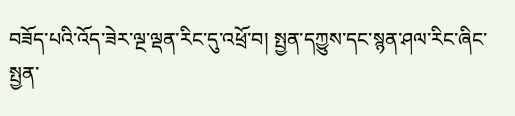བཟོད་པའི་འོད་ཟེར་ལྔ་ལྡན་རིང་དུ་འཕྲོ་བ། སྤྱན་དཀྱུས་དང་སྙན་ཤལ་རིང་ཞིང་སྤྱན་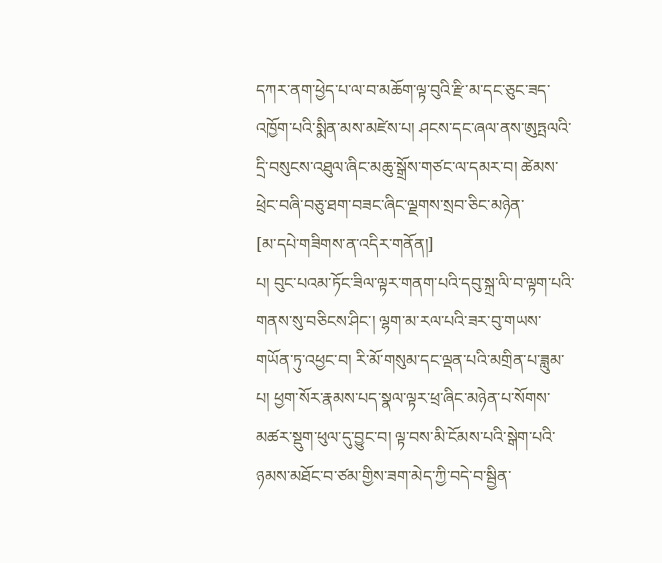དཀར་ནག་ཕྱེད་པ་ལ་བ་མཆོག་ལྟ་བུའི་རྫི་མ་དང་ཅུང་ཟད་འཁྱོག་པའི་སྨིན་མས་མཛེས་པ། ཤངས་དང་ཞལ་ནས་ཨུཏྤལའི་དྲི་བསུངས་འཐུལ་ཞིང་མཆུ་སྒྲོས་གཙང་ལ་དམར་བ། ཚེམས་ཕྲེང་བཞི་བཅུ་ཐག་བཟང་ཞིང་ལྗགས་སྲབ་ཅིང་མཉེན་
[མ་དཔེ་གཟིགས་ན་འདིར་གནོན།]
པ། བུང་པའམ་ཏོང་ཟིལ་ལྟར་གནག་པའི་དབུ་སྐྲ་ལི་བ་ལྟག་པའི་གནས་སུ་བཅིངས་ཤིང་། ལྷག་མ་རལ་པའི་ཟར་བུ་གཡས་གཡོན་ཏུ་འཕྱང་བ། རི་མོ་གསུམ་དང་ལྡན་པའི་མགྲིན་པ་ཟླུམ་པ། ཕྱག་སོར་རྣམས་པད་སྣལ་ལྟར་ཕྲ་ཞིང་མཉེན་པ་སོགས་མཚར་སྡུག་ཕུལ་དུ་བྱུང་བ། ལྟ་བས་མི་ངོམས་པའི་སྒེག་པའི་ཉམས་མཐོང་བ་ཙམ་གྱིས་ཟག་མེད་ཀྱི་བདེ་བ་སྦྱིན་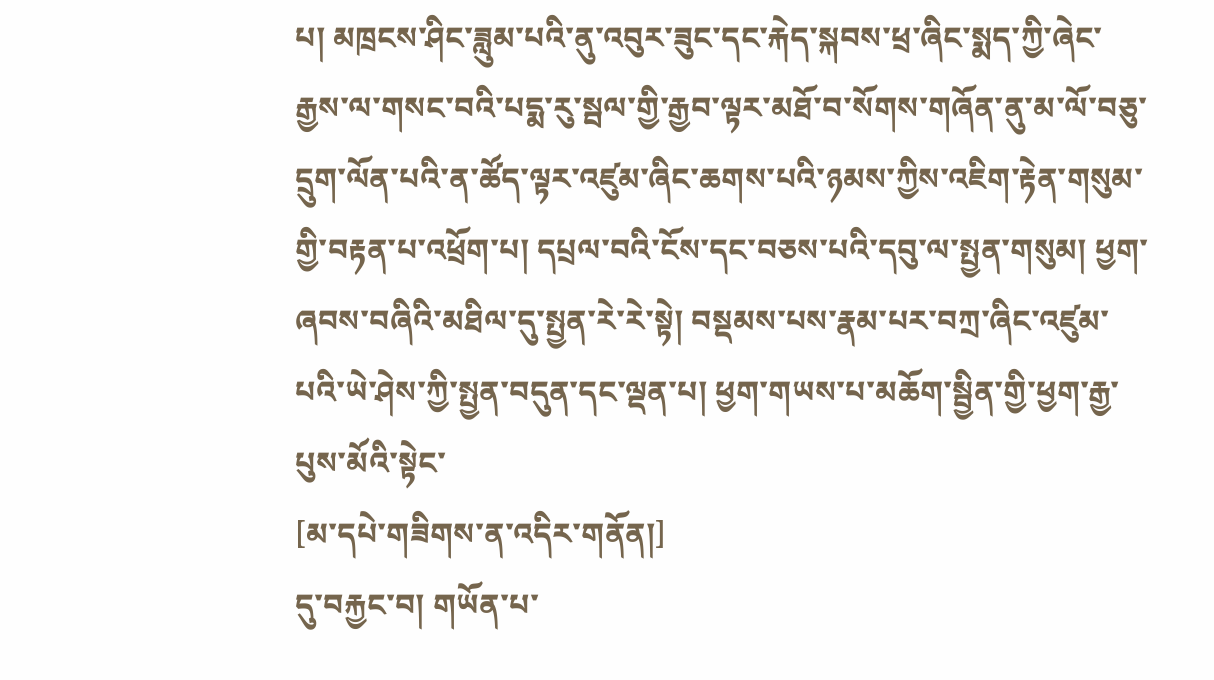པ། མཁྲངས་ཤིང་ཟླུམ་པའི་ནུ་འབུར་ཟུང་དང་རྐེད་སྐབས་ཕྲ་ཞིང་སྨད་ཀྱི་ཞེང་རྒྱས་ལ་གསང་བའི་པདྨ་རུ་སྦལ་གྱི་རྒྱབ་ལྟར་མཐོ་བ་སོགས་གཞོན་ནུ་མ་ལོ་བཅུ་དྲུག་ལོན་པའི་ན་ཚོད་ལྟར་འཛུམ་ཞིང་ཆགས་པའི་ཉམས་ཀྱིས་འཇིག་རྟེན་གསུམ་གྱི་བརྟན་པ་འཕྲོག་པ། དཔྲལ་བའི་ངོས་དང་བཅས་པའི་དབུ་ལ་སྤྱན་གསུམ། ཕྱག་ཞབས་བཞིའི་མཐིལ་དུ་སྤྱན་རེ་རེ་སྟེ། བསྡམས་པས་རྣམ་པར་བཀྲ་ཞིང་འཛུམ་པའི་ཡེ་ཤེས་ཀྱི་སྤྱན་བདུན་དང་ལྡན་པ། ཕྱག་གཡས་པ་མཆོག་སྦྱིན་གྱི་ཕྱག་རྒྱ་པུས་མོའི་སྟེང་
[མ་དཔེ་གཟིགས་ན་འདིར་གནོན།]
དུ་བརྐྱང་བ། གཡོན་པ་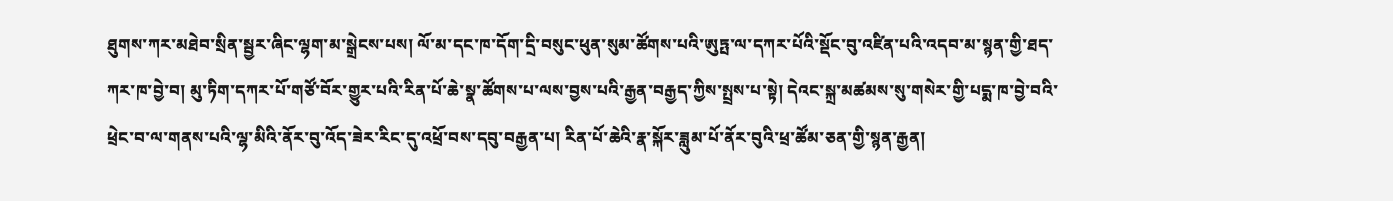ཐུགས་ཀར་མཐེབ་སྲིན་སྦྱར་ཞིང་ལྷག་མ་སྒྲེངས་པས། ལོ་མ་དང་ཁ་དོག་དྲི་བསུང་ཕུན་སུམ་ཚོགས་པའི་ཨུཏྤ་ལ་དཀར་པོའི་སྡོང་བུ་འཛིན་པའི་འདབ་མ་སྙན་གྱི་ཐད་ཀར་ཁ་བྱེ་བ། མུ་ཏིག་དཀར་པོ་གཙོ་བོར་གྱུར་པའི་རིན་པོ་ཆེ་སྣ་ཚོགས་པ་ལས་བྱས་པའི་རྒྱན་བརྒྱད་ཀྱིས་སྤྲས་པ་སྟེ། དེའང་སྐྲ་མཚམས་སུ་གསེར་གྱི་པདྨ་ཁ་བྱེ་བའི་ཕྲེང་བ་ལ་གནས་པའི་ལྷ་མིའི་ནོར་བུ་འོད་ཟེར་རིང་དུ་འཕྲོ་བས་དབུ་བརྒྱན་པ། རིན་པོ་ཆེའི་རྣ་སྐོར་ཟླུམ་པོ་ནོར་བུའི་ཕྲ་ཚོམ་ཅན་གྱི་སྙན་རྒྱན།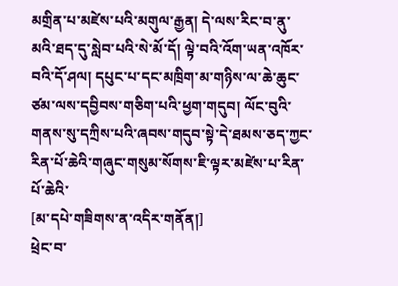མགྲིན་པ་མཛེས་པའི་མགུལ་རྒྱན། དེ་ལས་རིང་བ་ནུ་མའི་ཐད་དུ་སླེབ་པའི་སེ་མོ་དོ། ལྟེ་བའི་འོག་ཡན་འཁོར་བའི་དོ་ཤལ། དཔུང་པ་དང་མཁྲིག་མ་གཉིས་ལ་ཆེ་ཆུང་ཙམ་ལས་དབྱིབས་གཅིག་པའི་ཕྱག་གདུབ། ལོང་བུའི་གནས་སུ་དཀྲིས་པའི་ཞབས་གདུབ་སྟེ་དེ་ཐམས་ཅད་ཀྱང་རིན་པོ་ཆེའི་གཞུང་གསུམ་སོགས་ཇི་ལྟར་མཛེས་པ་རིན་པོ་ཆེའི་
[མ་དཔེ་གཟིགས་ན་འདིར་གནོན།]
ཕྲེང་བ་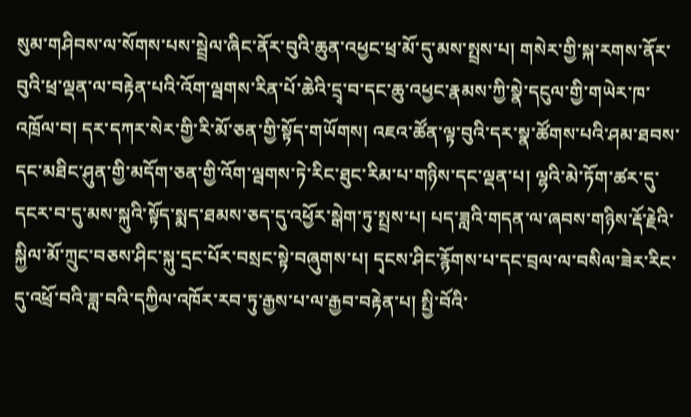སུམ་གཤིབས་ལ་སོགས་པས་སྦྲེལ་ཞིང་ནོར་བུའི་ཆུན་འཕྱང་ཕྲ་མོ་དུ་མས་སྤྲས་པ། གསེར་གྱི་སྐ་རགས་ནོར་བུའི་ཕྲ་ལྡན་ལ་བརྟེན་པའི་འོག་ལྦགས་རིན་པོ་ཆེའི་དྲྭ་བ་དང་ཆུ་འཕྱང་རྣམས་ཀྱི་སྣེ་དངུལ་གྱི་གཡེར་ཁ་འཁྲོལ་བ། དར་དཀར་སེར་གྱི་རི་མོ་ཅན་གྱི་སྟོད་གཡོགས། འཇའ་ཚོན་ལྟ་བུའི་དར་སྣ་ཚོགས་པའི་ཤམ་ཐབས་དང་མཐིང་ཤུན་གྱི་མདོག་ཅན་གྱི་འོག་ལྦགས་ཏེ་རིང་ཐུང་རིམ་པ་གཉིས་དང་ལྡན་པ། ལྷའི་མེ་ཏོག་ཚར་དུ་དངར་བ་དུ་མས་སྐུའི་སྟོད་སྨད་ཐམས་ཅད་དུ་འཕྱོར་སྒེག་ཏུ་སྤྲས་པ། པད་ཟླའི་གདན་ལ་ཞབས་གཉིས་རྡོ་རྗེའི་སྐྱིལ་མོ་ཀྲུང་བཅས་ཤིང་སྐུ་དྲང་པོར་བསྲང་སྟེ་བཞུགས་པ། དྭངས་ཤིང་རྙོགས་པ་དང་བྲལ་ལ་བསིལ་ཟེར་རིང་དུ་འཕྲོ་བའི་ཟླ་བའི་དཀྱིལ་འཁོར་རབ་ཏུ་རྒྱས་པ་ལ་རྒྱབ་བརྟེན་པ། སྤྱི་བོའི་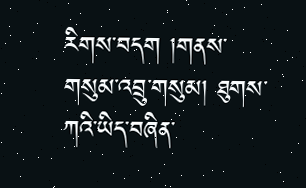རིགས་བདག །གནས་གསུམ་འབྲུ་གསུམ། ཐུགས་ཀའི་ཡིད་བཞིན་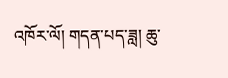འཁོར་ལོ། གདན་པད་ཟླ། ཆུ་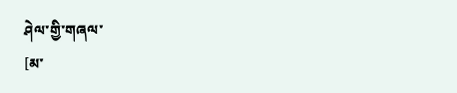ཤེལ་གྱི་གཞལ་
[མ་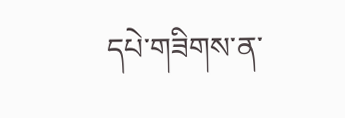དཔེ་གཟིགས་ན་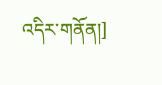འདིར་གནོན།]